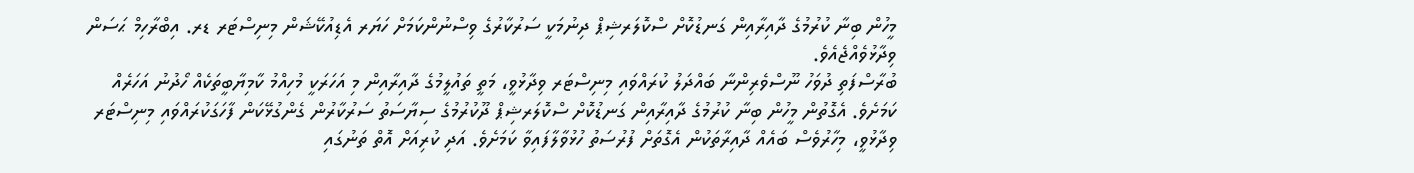މީހުން ބިނާ ކުރުމުގެ ދާއިރާއިން ގަނޑުކޮށް ސްކޮލަރޝިޕް ދިނުމަކީ ސަރުކާރުގެ ވިސްނުންކަމަށް ހަޔަރ އެޑިއުކޭޝަން މިނިސްޓަރ ޑރ. އިބްރާހިމް ޙަސަން ވިދާޅުވެއްޖެއެވެ.
ބުރާސްފަތި ދުވަހު ނޫސްވެރިންނާ ބައްދަލު ކުރައްވައި މިނިސްޓަރ ވިދާޅުވީ، މަތީ ތައުލީމުގެ ދާއިރާއިން މި އަހަރަކީ މުހިއްމު ކާމިޔާބީތަކެއް ހޯދުނު އަހަރެއް ކަމަށެވެ. އެގޮތުން މީހުން ބިނާ ކުރުމުގެ ދާއިރާއިން ގަނޑުކޮށް ސްކޮލަރޝިޕް ދޫކުރުމުގެ ސިޔާސަތު ސަރުކާރުން ގެންގުޅޭކަން ފާހަގަކުރައްވައި މިނިސްޓަރ ވިދާޅުވީ، މިހާރުވެސް ބައެއް ދާއިރާތަކުން އެގޮތަށް ފުރުސަތު ހުޅުވާލާފައިވާ ކަމަށެވެ. އަދި ކުރިއަށް އޮތް ތަނުގައި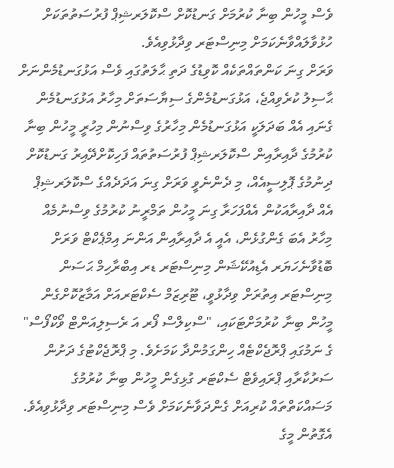ވެސް މީހުން ބިނާ ކުރުމަށް ގަނޑުކޮށް ސްކޮލަރޝިޕް ފުރުސަތުތަކަށް ހުޅުވާލައްވާނެކަމަށް މިނިސްޓަރ ވިދާޅުވިއެވެ.
ވަރަށް ގިނަ ކަންތައްތަކެއް ކޮވިޑުގެ ދަތި ޙާލަތުގައި ވެސް އަޅުގަނޑުމެންނަށް ޙާސިލު ކުރެވިއްޖެ، އަޅުގަނޑުމެންގެ ސިޔާސަތަށް މިހާރު އަޅުގަނޑުމެން ގެނައި އެއް ބަދަލަކީ އަޅުގަނޑުމެން މިހާރުގެ ވިސްނުން މިހުރީ މީހުން ބިނާ ކުރުމުގެ ދާއިރާއިން ސްކޮލަރޝިޕް ފުރުސަތުތައް ފަހިކޮށްދޭއިރު ގަނޑުކޮށް ދިނުމުގެ ޕޮލިސީއެއް، މި ދެންނެވީ ވަރަށް ގިނަ އަދަދެއްގެ ސްކޮލަރޝިޕް އެއް ދާއިރާއަކުން އެއްފަހަރާ ގިނަ މީހުން ތަމްރީނު ކުރުމުގެ ވިސްނުމެއް މިހާރު އެބަ ގެންގުޅެން، އެއީ އެ ދާއިރާއިން އަންނަ އިމްޕެކްޓް ވަރަށް ބޮޑުވާނެހަޔަރ އެޑިއުކޭޝަން މިނިސްޓަރ ޑރ އިބްރާހިމް ޙަސަން
މިނިސްޓަރ އިތުރަށް ވިދާޅުވީ، ޓޫރިޒަމް ސެކްޓަރއަށް އަމާޒުކޮށްގެން މީހުން ބިނާ ކުރުމަށްޓަކައި، "ސްކިލްސް ފޯރ އަ ރެސިލިއަންޓް ވޯކްފޯސް" ގެ ނަމުގައި ޕްރޮޖެކްޓެއް ހިންގަމުންދާ ކަމަށެވެ. މި ޕްރޮޖެކްޓުގެ ދަށުން ސަރުކާރާއި ޕްރައިވެޓް ސެކްޓަރ ގުޅިގެން މީހުން ބިނާ ކުރުމުގެ މަސައްކަތްތައް ކުރިއަށް ގެންދަވާނެކަމަށް ވެސް މިނިސްޓަރ ވިދާޅުވިއެވެ. އެގޮތުން މީގެ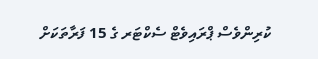ކުރިންވެސް ޕްރައިވެޓް ސެކްޓަރ ގެ 15 ފަރާތަކަށް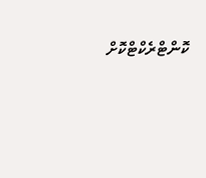ކޮންޓްރެކްޓްކޮށް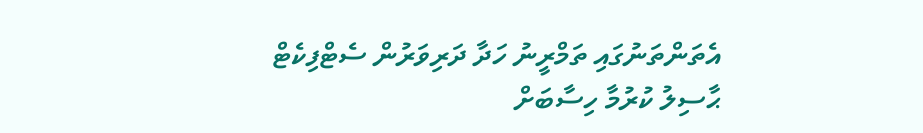އެތަންތަނުގައި ތަމްރީނު ހަދާ ދަރިވަރުން ސެޓްފިކެޓް ޙާސިލު ކުރުމާ ހިސާބަށް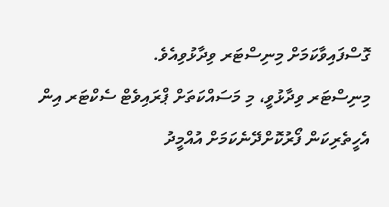ގޮސްފައިވާކަމަށް މިނިސްޓަރ ވިދާޅުވިއެވެ.
މިނިސްޓަރ ވިދާޅުވީ، މި މަސައްކަތަށް ޕްރައިވެޓް ސެކްޓަރ އިން އެހީތެރިކަން ފޯރުކޮށްދޭނެކަމަށް އުއްމީދު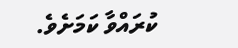ކުރައްވާ ކަމަށެވެ.